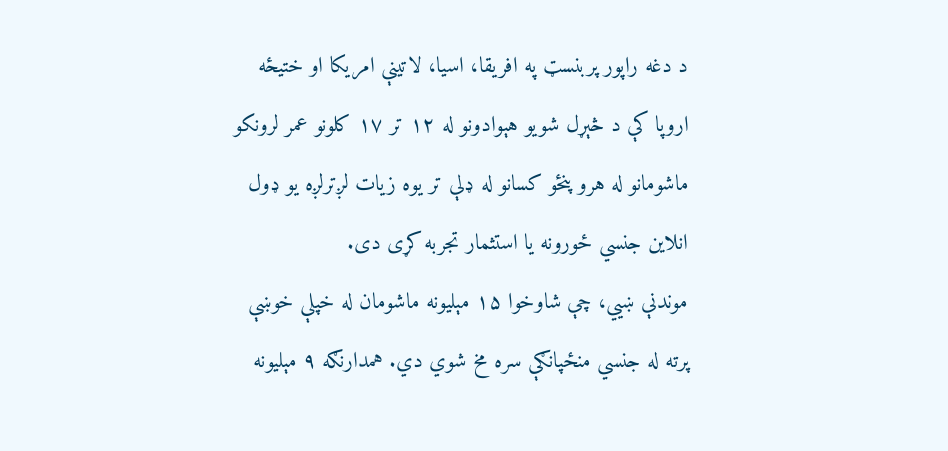د دغه راپور پربنسټ په افریقا، اسیا، لاتینې امریکا او ختیځه اروپا کې د څېړل شویو هېوادونو له ۱۲ تر ۱۷ کلونو عمر لرونکو ماشومانو له هرو پنځو کسانو له ډلې تر یوه زیات لږترلږه یو ډول انلاین جنسي ځورونه یا استثمار تجربه کړی دی.
موندنې ښيي، چې شاوخوا ۱۵ مېلیونه ماشومان له خپلې خوښې پرته له جنسي منځپانګې سره مخ شوي دي. همدارنګه ۹ مېلیونه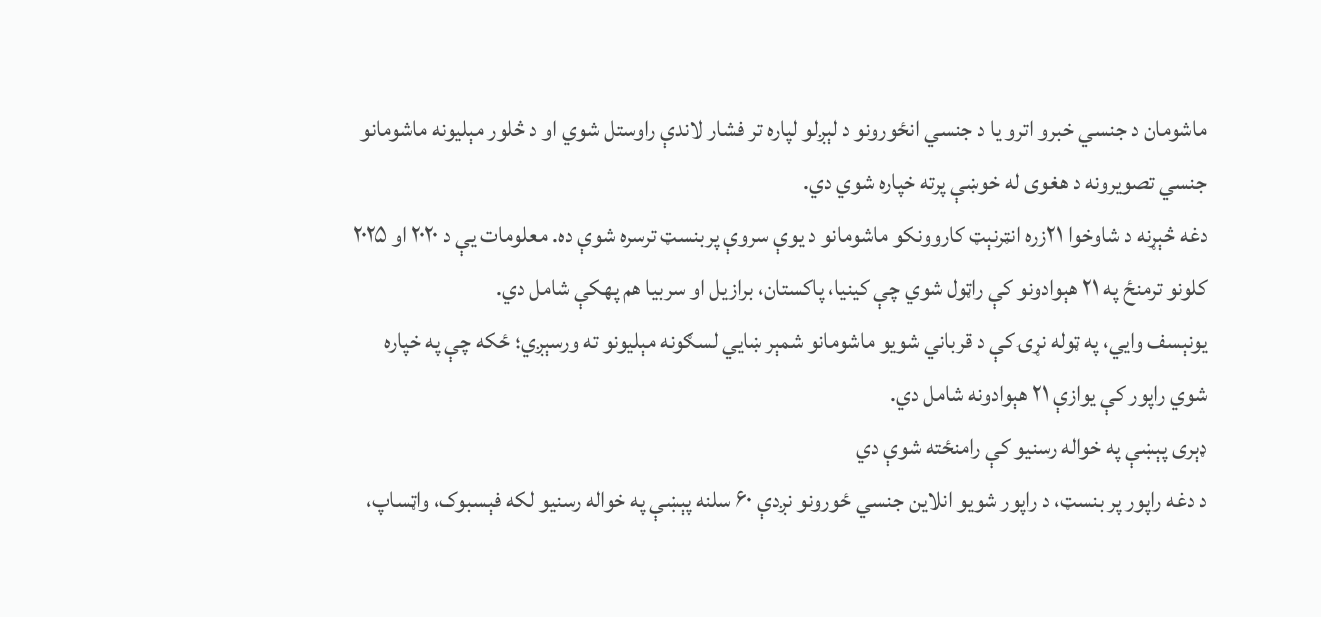ماشومان د جنسي خبرو اترو یا د جنسي انځورونو د لېږلو لپاره تر فشار لاندې راوستل شوي او د څلور مېلیونه ماشومانو جنسي تصویرونه د هغوی له خوښې پرته خپاره شوي دي.
دغه څېړنه د شاوخوا ۲۱زره انټرنېټ کاروونکو ماشومانو د یوې سروې پربنسټ ترسره شوې ده. معلومات یې د ۲۰۲۰ او ۲۰۲۵ کلونو ترمنځ په ۲۱ هېوادونو کې راټول شوي چې کینیا، پاکستان، برازیل او سربیا هم پهکې شامل دي.
یونېسف وايي، په ټوله نړۍ کې د قرباني شویو ماشومانو شمېر ښايي لسګونه مېلیونو ته ورسېږي؛ ځکه چې په خپاره شوي راپور کې یوازې ۲۱ هېوادونه شامل دي.
ډېری پېښې په خواله رسنیو کې رامنځته شوې دي
د دغه راپور پر بنسټ، د راپور شویو انلاین جنسي ځورونو نږدې ۶۰ سلنه پېښې په خواله رسنیو لکه فېسبوک، واټساپ،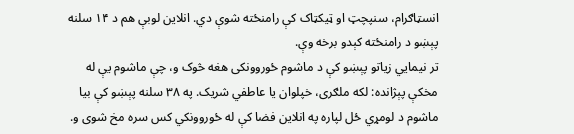انسټاګرام، سنپچټ او ټیکټاک کې رامنځته شوې دي. انلاین لوبې هم د ۱۴ سلنه پېښو د رامنځته کېدو برخه وې.
تر نیمايي زیاتو پېښو کې د ماشوم ځوروونکی هغه څوک و، چې ماشوم یې له مخکې پېژانده: لکه ملګری، خپلوان یا عاطفي شریک. په ۳۸ سلنه پېښو کې بیا ماشوم د لومړي ځل لپاره په انلاین فضا کې له ځوروونکي کس سره مخ شوی و.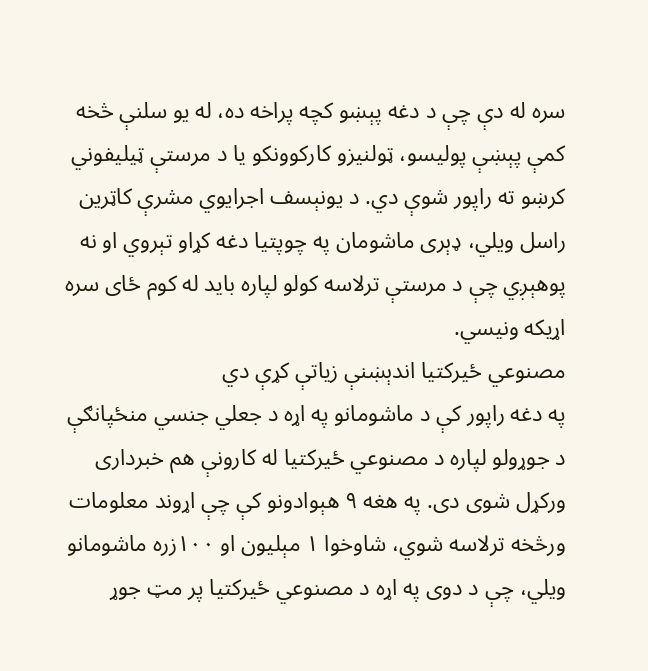سره له دې چې د دغه پېښو کچه پراخه ده، له یو سلنې څخه کمې پېښې پولیسو، ټولنیزو کارکوونکو یا د مرستې ټیلیفوني کرښو ته راپور شوې دي. د یونېسف اجرایوي مشرې کاټرین راسل ویلي، ډېری ماشومان په چوپتیا دغه کړاو تېروي او نه پوهېږي چې د مرستې ترلاسه کولو لپاره باید له کوم ځای سره اړیکه ونیسي.
مصنوعي ځیرکتیا اندېښنې زیاتې کړې دي
په دغه راپور کې د ماشومانو په اړه د جعلي جنسي منځپانګې د جوړولو لپاره د مصنوعي ځیرکتیا له کارونې هم خبرداری ورکړل شوی دی. په هغه ۹ هېوادونو کې چې اړوند معلومات ورڅخه ترلاسه شوي، شاوخوا ۱ مېلیون او ۱۰۰زره ماشومانو ویلي، چې د دوی په اړه د مصنوعي ځیرکتیا پر مټ جوړ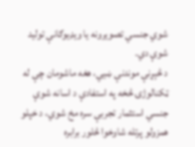شوي جنسي تصویرونه یا ویډیوګانې تولید شوې دي.
د څېړنې موندنې ښيي، هغه ماشومان چې له ټکنالوژۍ څخه په استفادې د اسانه شوې جنسي استثمار تجربې سره مخ شوي، د خپلو همزولو پرتله شاوخوا څلور برابره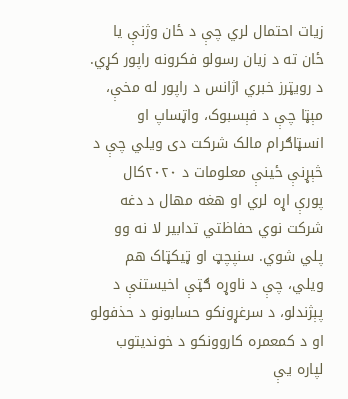زیات احتمال لري چې د ځان وژنې یا ځان ته د زیان رسولو فکرونه راپور کړي.
د رویټرز خبري اژانس د راپور له مخې، مېټا چې د فېسبوک، واټساپ او انسټاګرام مالک شرکت دی ویلي چې د څېړنې ځینې معلومات د ۲۰۲۰کال پورې اړه لري او هغه مهال د دغه شرکت نوي حفاظتي تدابیر لا نه وو پلي شوي. سنپچټ او ټیکټاک هم ویلي، چې د ناوړه ګټې اخیستنې د پېژندلو، د سرغړونکو حسابونو د حذفولو او د کمعمره کاروونکو د خوندیتوب لپاره یې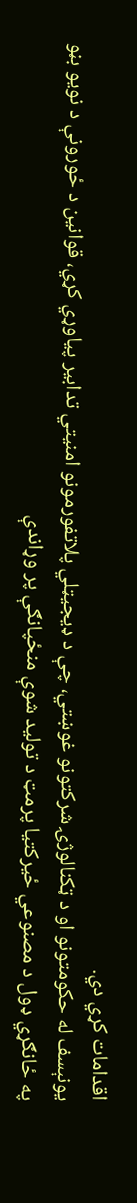اقدامات کړي دي.
یونېسف له حکومتونو او د ټکنالوژۍ شرکتونو غوښتي، چې د ډیجیټلي پلاتفورمونو امنیتي تدابیر پیاوړي کړي، قوانین د ځورونې د نویو بڼو په ځانګړي ډول د مصنوعي ځیرکتیا پرمټ د تولید شوې منځپانګې پر وړاندې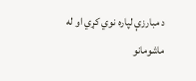د مبارزې لپاره نوي کړي او له ماشومانو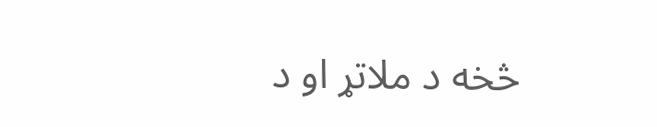څخه د ملاتړ او د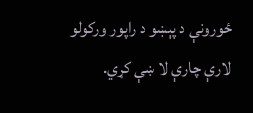ځورونې د پېښو د راپور ورکولو لارې چارې لا ښې کړي.